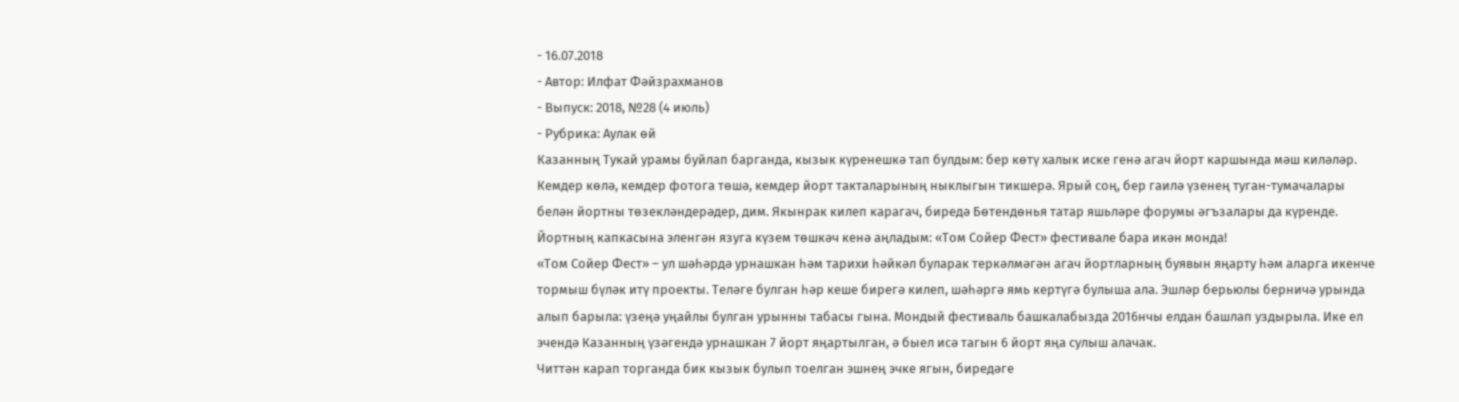- 16.07.2018
- Автор: Илфат Фәйзрахманов
- Выпуск: 2018, №28 (4 июль)
- Рубрика: Аулак өй
Казанның Тукай урамы буйлап барганда, кызык күренешкә тап булдым: бер көтү халык иске генә агач йорт каршында мәш киләләр. Кемдер көлә, кемдер фотога төшә, кемдер йорт такталарының ныклыгын тикшерә. Ярый соң, бер гаилә үзенең туган-тумачалары белән йортны төзекләндерәдер, дим. Якынрак килеп карагач, биредә Бөтендөнья татар яшьләре форумы әгъзалары да күренде. Йортның капкасына эленгән язуга күзем төшкәч кенә аңладым: «Том Сойер Фест» фестивале бара икән монда!
«Том Сойер Фест» – ул шәһәрдә урнашкан һәм тарихи һәйкәл буларак теркәлмәгән агач йортларның буявын яңарту һәм аларга икенче тормыш бүләк итү проекты. Теләге булган һәр кеше бирегә килеп, шәһәргә ямь кертүгә булыша ала. Эшләр берьюлы берничә урында алып барыла: үзеңә уңайлы булган урынны табасы гына. Мондый фестиваль башкалабызда 2016нчы елдан башлап уздырыла. Ике ел эчендә Казанның үзәгендә урнашкан 7 йорт яңартылган, ә быел исә тагын 6 йорт яңа сулыш алачак.
Читтән карап торганда бик кызык булып тоелган эшнең эчке ягын, биредәге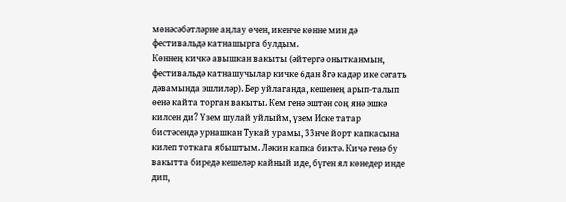мөнәсәбәтләрне аңлау өчен, икенче көнне мин дә фестивальдә катнашырга булдым.
Көннең кичкә авышкан вакыты (әйтергә онытканмын, фестивальдә катнашучылар кичке 6дан 8гә кадәр ике сәгать дәвамында эшлиләр). Бер уйлаганда, кешенең арып-талып өенә кайта торган вакыты. Кем генә эштән соң янә эшкә килсен ди? Үзем шулай уйлыйм, үзем Иске татар бистәсендә урнашкан Тукай урамы, 33нче йорт капкасына килеп тоткага ябыштым. Ләкин капка биктә. Кичә генә бу вакытта биредә кешеләр кайный иде, бүген ял көнедер инде дип,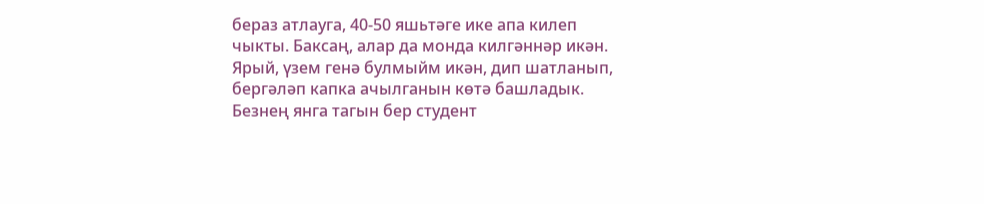бераз атлауга, 40-50 яшьтәге ике апа килеп чыкты. Баксаң, алар да монда килгәннәр икән. Ярый, үзем генә булмыйм икән, дип шатланып, бергәләп капка ачылганын көтә башладык. Безнең янга тагын бер студент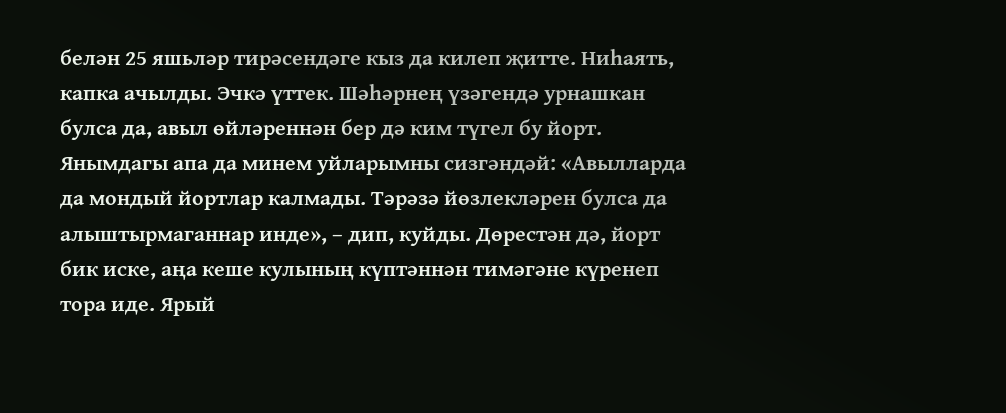белән 25 яшьләр тирәсендәге кыз да килеп җитте. Ниһаять, капка ачылды. Эчкә үттек. Шәһәрнең үзәгендә урнашкан булса да, авыл өйләреннән бер дә ким түгел бу йорт. Янымдагы апа да минем уйларымны сизгәндәй: «Авылларда да мондый йортлар калмады. Тәрәзә йөзлекләрен булса да алыштырмаганнар инде», – дип, куйды. Дөрестән дә, йорт бик иске, аңа кеше кулының күптәннән тимәгәне күренеп тора иде. Ярый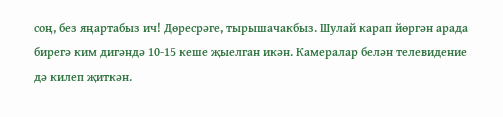соң, без яңартабыз ич! Дөресрәге, тырышачакбыз. Шулай карап йөргән арада бирегә ким дигәндә 10-15 кеше җыелган икән. Камералар белән телевидение дә килеп җиткән.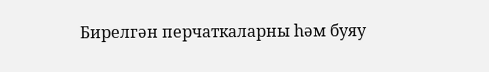Бирелгән перчаткаларны һәм буяу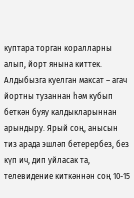куптара торган коралларны алып, йорт янына киттек.
Алдыбызга куелган максат – агач йортны тузаннан һәм кубып беткән буяу калдыкларыннан арындыру. Ярый соң, анысын тиз арада эшләп бетерербез, без күп ич, дип уйласак та, телевидение киткәннән соң 10-15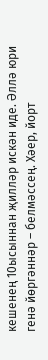кешенең 10ысыннан җилләр искән иде. Әллә юри генә йөргәннәр – белмәссең. Хәер, йорт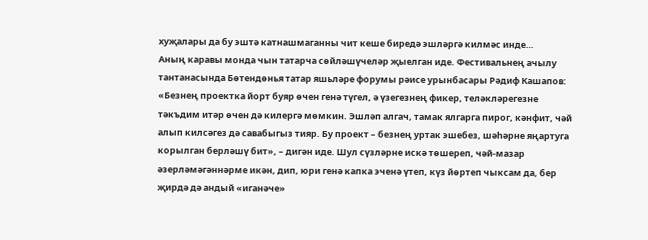хуҗалары да бу эштә катнашмаганны чит кеше биредә эшләргә килмәс инде…
Аның каравы монда чын татарча сөйләшүчеләр җыелган иде. Фестивальнең ачылу тантанасында Бөтендөнья татар яшьләре форумы рәисе урынбасары Рәдиф Кашапов: «Безнең проектка йорт буяр өчен генә түгел, ә үзегезнең фикер, теләкләрегезне тәкъдим итәр өчен дә килергә мөмкин. Эшләп алгач, тамак ялгарга пирог, кәнфит, чәй алып килсәгез дә савабыгыз тияр. Бу проект – безнең уртак эшебез, шәһәрне яңартуга корылган берләшү бит», – дигән иде. Шул сүзләрне искә төшереп, чәй-мазар әзерләмәгәннәрме икән, дип, юри генә капка эченә үтеп, күз йөртеп чыксам да, бер җирдә дә андый «иганәче»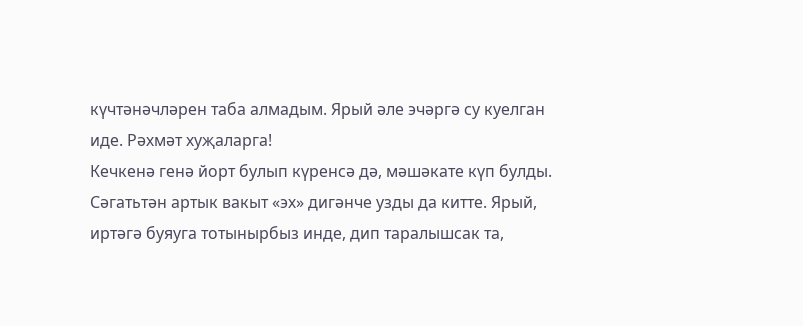күчтәнәчләрен таба алмадым. Ярый әле эчәргә су куелган иде. Рәхмәт хуҗаларга!
Кечкенә генә йорт булып күренсә дә, мәшәкате күп булды. Сәгатьтән артык вакыт «эх» дигәнче узды да китте. Ярый, иртәгә буяуга тотынырбыз инде, дип таралышсак та,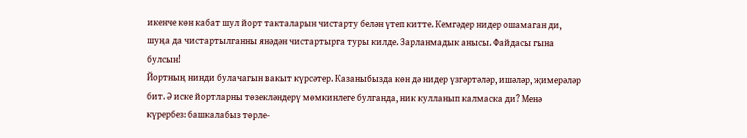икенче көн кабат шул йорт такталарын чистарту белән үтеп китте. Кемгәдер нидер ошамаган ди, шуңа да чистартылганны янәдән чистартырга туры килде. Зарланмадык анысы. Файдасы гына булсын!
Йортның нинди булачагын вакыт күрсәтер. Казаныбызда көн дә нидер үзгәртәләр, ишәләр, җимерәләр бит. Ә иске йортларны төзекләндерү мөмкинлеге булганда, ник кулланып калмаска ди? Менә күрербез: башкалабыз төрле-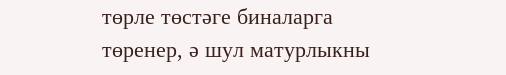төрле төстәге биналарга төренер, ә шул матурлыкны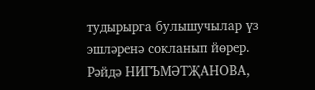тудырырга булышучылар үз эшләренә сокланып йөрер.
Рәйдә НИГЪМӘТҖАНОВА,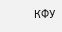КФУ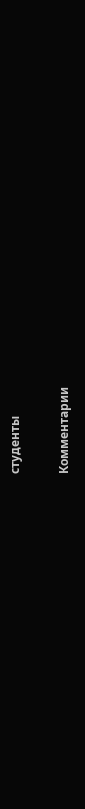студенты

Комментарии